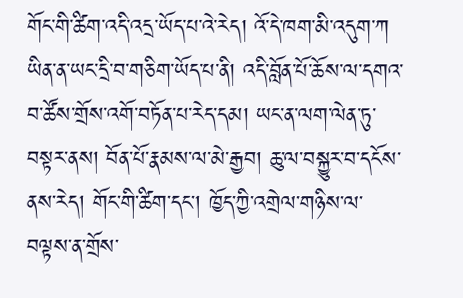གོང་གི་ཚིག་འདི་འདྲ་ཡོད་པ་འེ་རེད། འོ་དེ་ཁག་མི་འདུག་ཀ ཡིན་ན་ཡང་དྲི་བ་གཅིག་ཡོད་པ་ནི། འདི་བློན་པོ་ཆོས་ལ་དགའ་བ་ཚོས་གྲོས་འགོ་བཏོན་པ་རེད་དམ། ཡང་ན་ལག་ལེན་ཏུ་བསྟར་ནས། བོན་པོ་རྣམས་ལ་མེ་རྒྱབ། ཆུ་ལ་བསྐྱུར་བ་དངོས་ནས་རེད། གོང་གི་ཚིག་དང་། ཁྱོད་ཀྱི་འགྲེལ་གཉིས་ལ་བལྟས་ན་གྲོས་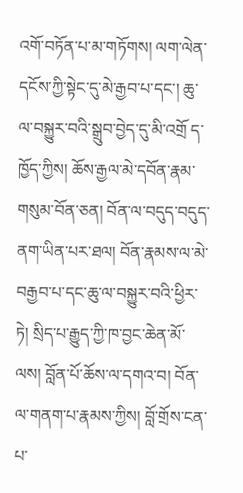འགོ་བཏོན་པ་མ་གཏོགས། ལག་ལེན་དངོས་ཀྱི་སྟེང་དུ་མེ་རྒྱབ་པ་དང་། ཆུ་ལ་བསྐྱུར་བའི་སྒྲུབ་བྱེད་དུ་མི་འགྲོ ད་ཁྱོད་ཀྱིས། ཆོས་རྒྱལ་མེ་དབོན་རྣམ་གསུམ་བོན་ཅན། བོན་ལ་བདུད་བདུད་ནག་ཡིན་པར་ཐལ། བོན་རྣམས་ལ་མེ་བརྒྱབ་པ་དང་ཆུ་ལ་བསྐྱུར་བའི་ཕྱིར་ཏེ། སྲིད་པ་རྒྱུད་ཀྱི་ཁ་བྱང་ཆེན་མོ་ལས། བློན་པོ་ཆོས་ལ་དགའ་བ། བོན་ལ་གནག་པ་རྣམས་ཀྱིས། བློ་གྲོས་ངན་པ་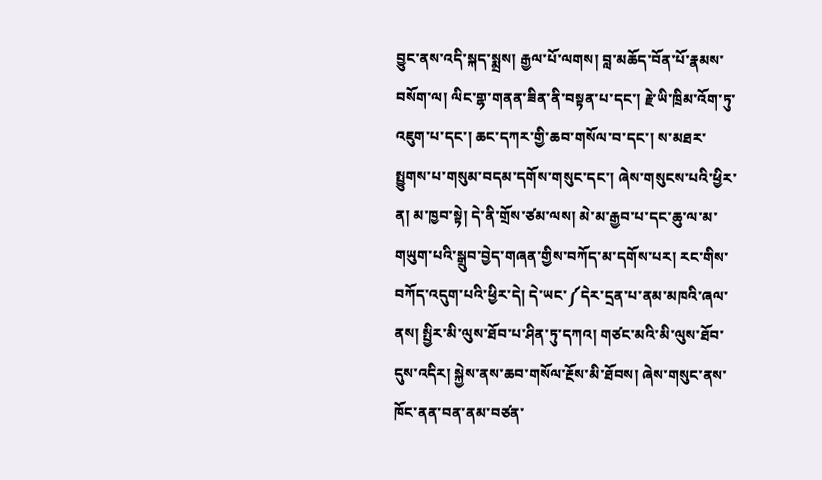བྱུང་ནས་འདི་སྐད་སྨྲས། རྒྱལ་པོ་ལགས། བླ་མཆོད་བོན་པོ་རྣམས་བསོག་ལ། ལིང་གྷ་གནན་ཟིན་ནི་བསྟན་པ་དང་། རྗེ་ཡི་ཁྲིམ་འོག་ཏུ་འཇུག་པ་དང་། ཆང་དཀར་གྱི་ཆབ་གསོལ་བ་དང་། ས་མཐར་སྤྱུགས་པ་གསུམ་བདམ་དགོས་གསུང་དང་། ཞེས་གསུངས་པའི་ཕྱིར་ན། མ་ཁྱབ་སྟེ། དེ་ནི་གྲོས་ཙམ་ལས། མེ་མ་རྒྱབ་པ་དང་ཆུ་ལ་མ་གཡུག་པའི་སྒྲུབ་བྱེད་གཞན་གྱིས་བཀོད་མ་དགོས་པར། རང་གིས་བཀོད་འདུག་པའི་ཕྱིར་དེ། དེ་ཡང་༼དེར་དྲན་པ་ནམ་མཁའི་ཞལ་ནས། སྤྱིར་མི་ལུས་ཐོབ་པ་ཤིན་ཏུ་དཀའ། གཙང་མའི་མི་ལུས་ཐོབ་དུས་འདིར། སྐྱེས་ནས་ཆབ་གསོལ་རྔོས་མི་ཐོབས། ཞེས་གསུང་ནས་ཁོང་ནན་བན་ནམ་བཙན་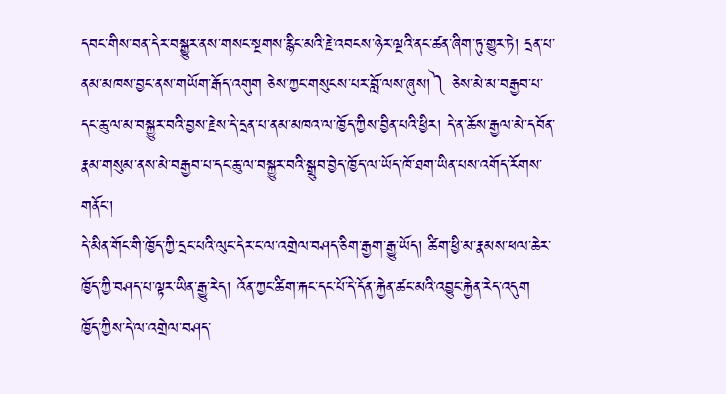དབང་གིས་བན་དེར་བསྒྱུར་ནས་གསང་སྔགས་རྙིང་མའི་རྗེ་འབངས་ཉེར་ལྔའི་ནང་ཚན་ཞིག་ཏུ་གྱུར་ཏེ། དྲན་པ་ནམ་མཁས་བྱང་ནས་གཡོག་རྒོད་འགུག ཅེས་ཀྱང་གསུངས་པར་བློ་ལས་ཞུས།༽ ཅེས་མེ་མ་བརྒྱབ་པ་དང་ཆུ་ལ་མ་བསྐྱུར་བའི་བྱས་རྗེས་དེ་དྲན་པ་ནམ་མཁའ་ལ་ཁྱོད་ཀྱིས་བྱིན་པའི་ཕྱིར། དེ་ན་ཆོས་རྒྱལ་མེ་དབོན་རྣམ་གསུམ་ནས་མེ་བརྒྱབ་པ་དང་ཆུ་ལ་བསྐྱུར་བའི་སྒྲུབ་བྱེད་ཁྱོད་ལ་ཡོད་ཁོ་ཐག་ཡིན་པས་འགོད་རོགས་གནོང་།
དེ་མིན་གོང་གི་ཁྱོད་ཀྱི་དྲང་པའི་ལུང་དེར་ང་ལ་འགྲེལ་བཤད་ཅིག་རྒྱག་རྒྱུ་ཡོད། ཚིག་ཕྱི་མ་རྣམས་ཕལ་ཆེར་ཁྱོད་ཀྱི་བཤད་པ་ལྟར་ཡིན་རྒྱུ་རེད། འོན་ཀྱང་ཚིག་རྐང་དང་པོ་དེ་དོན་རྐྱེན་ཚང་མའི་འབྱུང་རྐྱེན་རེད་འདུག ཁྱོད་ཀྱིས་དེ་ལ་འགྲེལ་བཤད་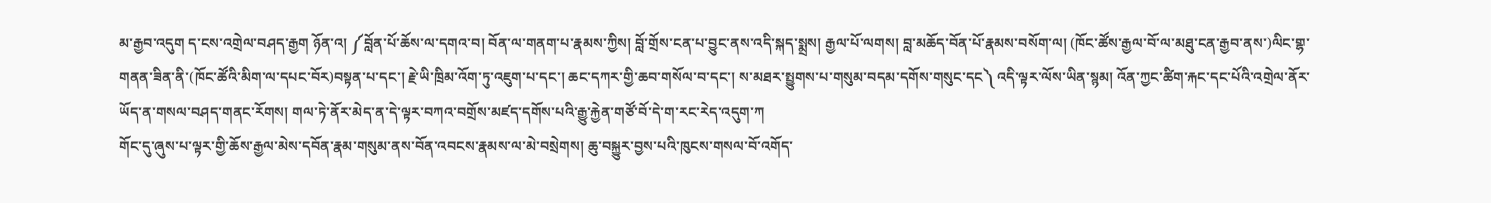མ་རྒྱབ་འདུག ད་ངས་འགྲེལ་བཤད་རྒྱག ཉོན་འ། ༼བློན་པོ་ཆོས་ལ་དགའ་བ། བོན་ལ་གནག་པ་རྣམས་ཀྱིས། བློ་གྲོས་ངན་པ་བྱུང་ནས་འདི་སྐད་སྨྲས། རྒྱལ་པོ་ལགས། བླ་མཆོད་བོན་པོ་རྣམས་བསོག་ལ། (ཁོང་ཚོས་རྒྱལ་བོ་ལ་མཐུ་ངན་རྒྱབ་ནས་)ལིང་གྷ་གནན་ཟིན་ནི་(ཁོང་ཚོའི་མིག་ལ་དཔང་བོར)བསྟན་པ་དང་། རྗེ་ཡི་ཁྲིམ་འོག་ཏུ་འཇུག་པ་དང་། ཆང་དཀར་གྱི་ཆབ་གསོལ་བ་དང་། ས་མཐར་སྤྱུགས་པ་གསུམ་བདམ་དགོས་གསུང་དང༽ འདི་ལྟར་ལོས་ཡིན་སྙམ། འོན་ཀྱང་ཚིག་རྐང་དང་པོའི་འགྲེལ་ནོར་ཡོད་ན་གསལ་བཤད་གནང་རོགས། གལ་ཏེ་ནོར་མེད་ན་དེ་ལྟར་བཀའ་བགྲོས་མཛད་དགོས་པའི་རྒྱུ་རྐྱེན་གཙོ་བོ་དེ་ག་རང་རེད་འདུག་ཀ
གོང་དུ་ཞུས་པ་ལྟར་གྱི་ཆོས་རྒྱལ་མེས་དབོན་རྣམ་གསུམ་ནས་བོན་འབངས་རྣམས་ལ་མེ་བསྲེགས། ཆུ་བསྐྱུར་བྱས་པའི་ཁུངས་གསལ་བོ་འགོད་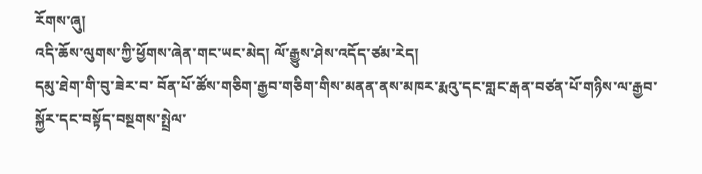རོགས་ཞུ།
འདི་ཆོས་ལུགས་ཀྱི་ཕྱོགས་ཞེན་གང་ཡང་མེད། ལོ་རྒྱུས་ཤེས་འདོད་ཙམ་རེད།
དམུ་ཐེག་གི་བུ་ཟེར་བ་ བོན་པོ་ཚོས་གཅིག་རྒྱབ་གཅིག་གིས་མནན་ནས་མཁར་རྨའུ་དང་གླང་རྒན་བཙན་པོ་གཉིས་ལ་རྒྱབ་སྐྱོར་དང་བསྟོད་བསྔགས་སྤྲེལ་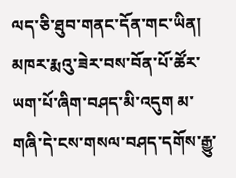ལད་ཅི་ཐུབ་གནང་དོན་གང་ཡིན། མཁར་རྨའུ་ཟེར་བས་བོན་པོ་ཚོར་ཡག་པོ་ཞིག་བཤད་མི་འདུག མ་གཞི་དེ་ངས་གསལ་བཤད་དགོས་རྒྱུ་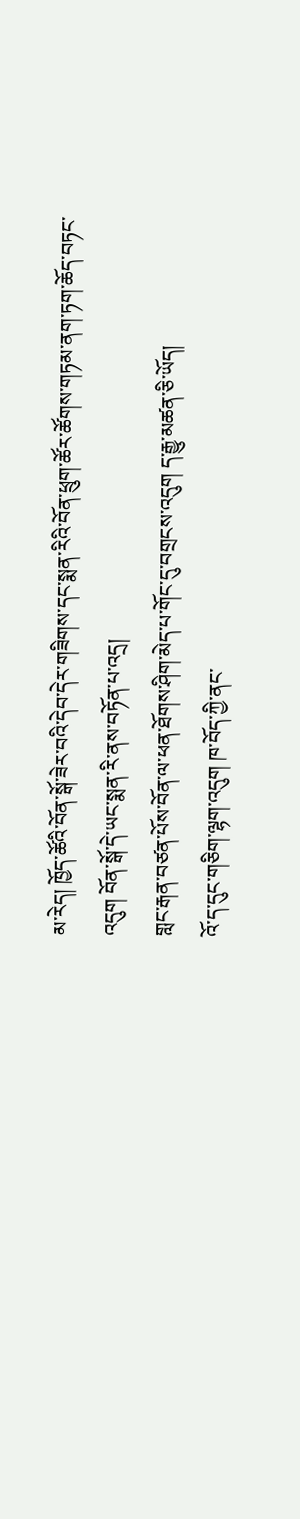མ་རེད། ཁྱོད་ཚོའི་བོན་སྒོ་ཟེར་བའི་དེབ་དེར་གཟིགས་དང་སྨན་རིའི་བོན་ཕྲུག་ཚོར་ཚོགས་གཏམ་ནག་ཏག་ཆོད་བཏང་འདུག བོན་སྒོ་དེ་ཡང་སྨན་རི་ནས་བཏོན་པ་འདྲ།
གླང་རྒན་བཙན་པོས་བོན་ལ་ཕན་ཐོགས་ཤིག་མེད་པ་གོང་དུ་བགྲངས་འདུག ད་རྒྱུ་མཚན་ཅི་ཡོད།
འོ་ད་དུང་གཅིག་ལྷག་འདུག ཁ་བོད་ཀྱི་ནང་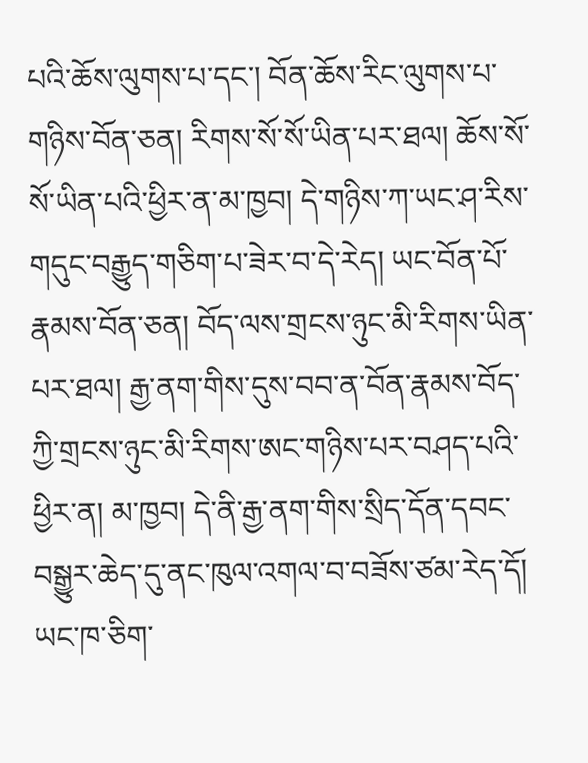པའི་ཆོས་ལུགས་པ་དང་། བོན་ཆོས་རིང་ལུགས་པ་གཉིས་བོན་ཅན། རིགས་སོ་སོ་ཡིན་པར་ཐལ། ཆོས་སོ་སོ་ཡིན་པའི་ཕྱིར་ན་མ་ཁྱབ། དེ་གཉིས་ཀ་ཡང་ཤ་རིས་གདུང་བརྒྱུད་གཅིག་པ་ཟེར་བ་དེ་རེད། ཡང་བོན་པོ་རྣམས་བོན་ཅན། བོད་ལས་གྲངས་ཉུང་མི་རིགས་ཡིན་པར་ཐལ། རྒྱ་ནག་གིས་དུས་བབ་ན་བོན་རྣམས་བོད་ཀྱི་གྲངས་ཉུང་མི་རིགས་ཨང་གཉིས་པར་བཤད་པའི་ཕྱིར་ན། མ་ཁྱབ། དེ་ནི་རྒྱ་ནག་གིས་སྲིད་དོན་དབང་བསྒྱུར་ཆེད་དུ་ནང་ཁུལ་འགལ་བ་བཟོས་ཙམ་རེད་དོ། ཡང་ཁ་ཅིག་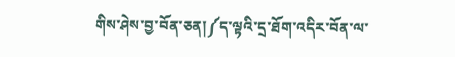གིས་ཤེས་བྱ་བོན་ཅན།༼ད་ལྟའི་དྲ་ཐོག་འདིར་བོན་ལ་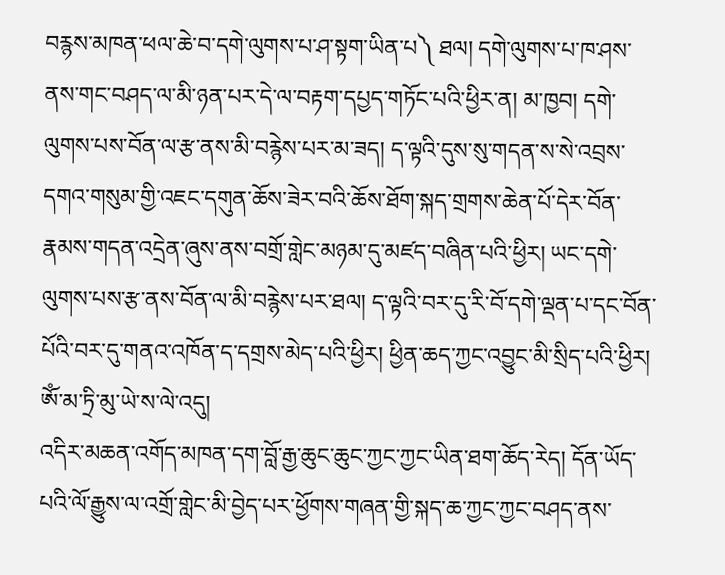བརྙས་མཁན་ཕལ་ཆེ་བ་དགེ་ལུགས་པ་ཤ་སྟག་ཡིན་པ༽ ཐལ། དགེ་ལུགས་པ་ཁ་ཤས་ནས་གང་བཤད་ལ་མི་ཉན་པར་དེ་ལ་བརྟག་དཔྱད་གཏོང་པའི་ཕྱིར་ན། མ་ཁྱབ། དགེ་ལུགས་པས་བོན་ལ་རྩ་ནས་མི་བརྙེས་པར་མ་ཟད། ད་ལྟའི་དུས་སུ་གདན་ས་སེ་འབྲས་དགའ་གསུམ་གྱི་འཇང་དགུན་ཆོས་ཟེར་བའི་ཆོས་ཐོག་སྐད་གྲགས་ཆེན་པོ་དེར་བོན་རྣམས་གདན་འདྲེན་ཞུས་ནས་བགྲོ་གླེང་མཉམ་དུ་མཛད་བཞིན་པའི་ཕྱིར། ཡང་དགེ་ལུགས་པས་རྩ་ནས་བོན་ལ་མི་བརྙེས་པར་ཐལ། ད་ལྟའི་བར་དུ་རི་བོ་དགེ་ལྡན་པ་དང་བོན་པོའི་བར་དུ་གནའ་འཁོན་ད་དགྲས་མེད་པའི་ཕྱིར། ཕྱིན་ཆད་ཀྱང་འབྱུང་མི་སྲིད་པའི་ཕྱིར། ཨོཾ་མ་ཏྲི་མུ་ཡེ་ས་ལེ་འདུ།
འདིར་མཆན་འགོད་མཁན་དག་བློ་རྒྱ་ཆུང་ཆུང་ཀྱང་ཀྱང་ཡིན་ཐག་ཆོད་རེད། དོན་ཡོད་པའི་ལོ་རྒྱུས་ལ་འགྲོ་གླེང་མི་བྱེད་པར་ཕྱོགས་གཞན་གྱི་སྐད་ཆ་ཀྱང་ཀྱང་བཤད་ནས་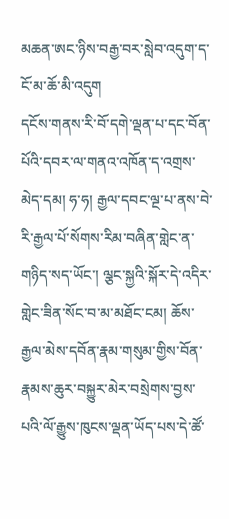མཆན་ཨང་ཉིས་བརྒྱ་བར་སླེབ་འདུག་ད་ངོ་མ་ཆོ་མི་འདུག
དངོས་གནས་རི་བོ་དགེ་ལྡན་པ་དང་བོན་པོའི་དབར་ལ་གནའ་འཁོན་ད་འགྲས་མེད་དམ། ཧ་ཧ། རྒྱལ་དབང་ལྔ་པ་ནས་བེ་རི་རྒྱལ་པོ་སོགས་རིམ་བཞིན་གླེང་ན་གཉིད་སད་ཡོང་། ལྕང་སྐྱའི་སྐོར་དེ་འདིར་གླེང་ཟིན་སོང་བ་མ་མཐོང་ངམ། ཆོས་རྒྱལ་མེས་དབོན་རྣམ་གསུམ་གྱིས་བོན་རྣམས་ཆུར་བསྐྱུར་མེར་བསྲེགས་བྱས་པའི་ལོ་རྒྱུས་ཁུངས་ལྡན་ཡོད་པས་དེ་ཚོ་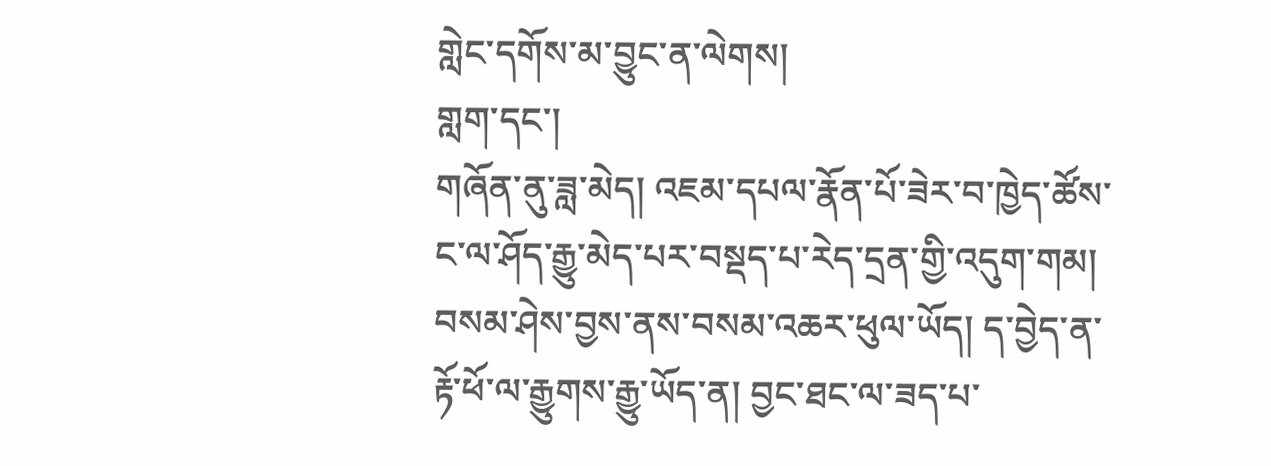གླེང་དགོས་མ་བྱུང་ན་ལེགས།
གླག་དང་།
གཞོན་ནུ་ཟླ་མེད། འཇམ་དཔལ་རྣོན་པོ་ཟེར་བ་ཁྱེད་ཚོས་ང་ལ་ཤོད་རྒྱུ་མེད་པར་བསྡད་པ་རེད་དྲན་གྱི་འདུག་གམ། བསམ་ཤེས་བྱས་ནས་བསམ་འཆར་ཕུལ་ཡོད། ད་བྱེད་ན་རྟོ་ཕོ་ལ་རྒྱུགས་རྒྱུ་ཡོད་ན། བྱང་ཐང་ལ་ཟད་པ་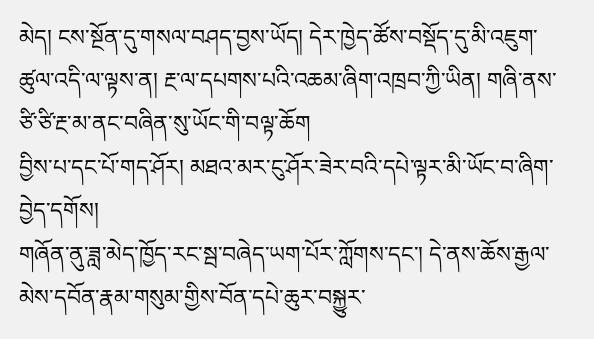མེད། ངས་སྔོན་དུ་གསལ་བཤད་བྱས་ཡོད། དེར་ཁྱེད་ཚོས་བསྡོད་དུ་མི་འཇུག་ཚུལ་འདི་ལ་ལྟས་ན། རྔ་ལ་དཔགས་པའི་འཆམ་ཞིག་འཁྲབ་ཀྱི་ཡིན། གཞི་ནས་ཙི་ཙི་རྔ་མ་ནང་བཞིན་སུ་ཡོང་གི་བལྟ་ཆོག
བྱིས་པ་དང་པོ་གད་ཤོར། མཐའ་མར་ངུ་ཤོར་ཟེར་བའི་དཔེ་ལྟར་མི་ཡོང་བ་ཞིག་བྱེད་དགོས།
གཞོན་ནུ་ཟླ་མེད་ཁྱོད་རང་སྦ་བཞེད་ཡག་པོར་ཀློགས་དང་། དེ་ནས་ཆོས་རྒྱལ་མེས་དབོན་རྣམ་གསུམ་གྱིས་བོན་དཔེ་ཆུར་བསྐྱུར་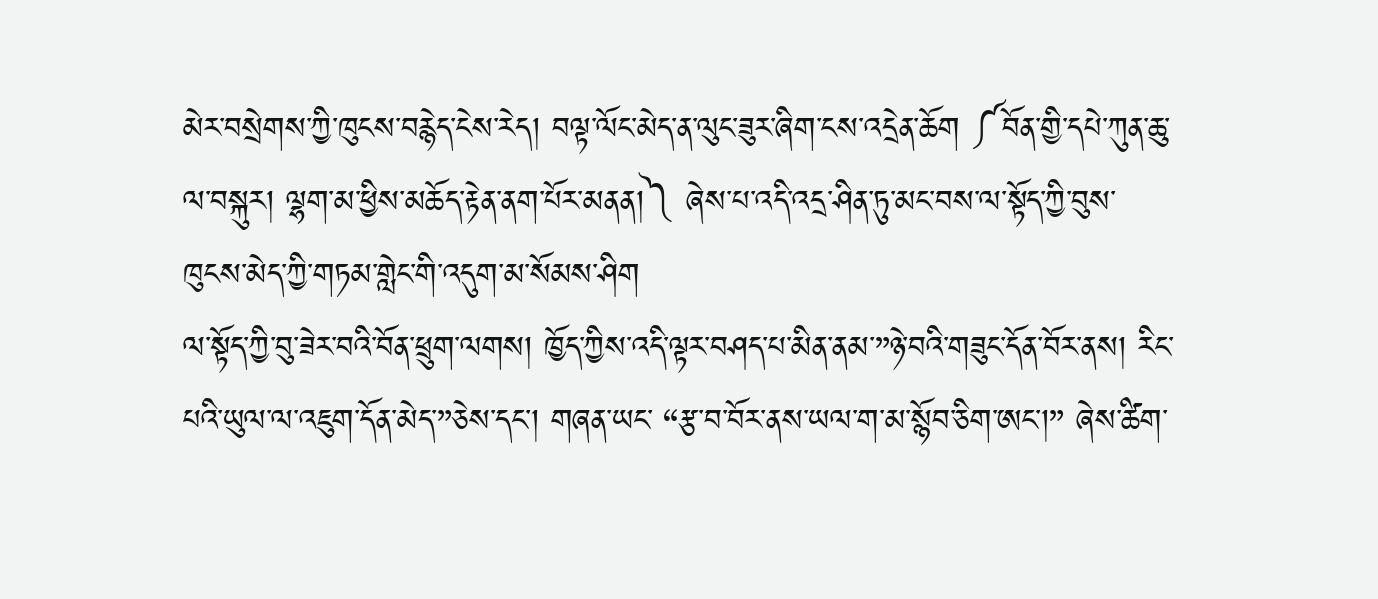མེར་བསྲེགས་ཀྱི་ཁུངས་བརྙེད་ངེས་རེད། བལྟ་ལོང་མེད་ན་ལུང་ཟུར་ཞིག་ངས་འདྲེན་ཆོག ༼བོན་གྱི་དཔེ་ཀུན་ཆུ་ལ་བསྐུར། ལྷག་མ་ཕྱིས་མཆོད་རྟེན་ནག་པོར་མནན།༽ ཞེས་པ་འདི་འདྲ་ཤིན་ཏུ་མང་བས་ལ་སྟོད་ཀྱི་བུས་ཁུངས་མེད་ཀྱི་གཏམ་གླེང་གི་འདུག་མ་སོམས་ཤིག
ལ་སྟོད་ཀྱི་བུ་ཟེར་བའི་བོན་ཕྲུག་ལགས། ཁྱོད་ཀྱིས་འདི་ལྟར་བཤད་པ་མིན་ནམ་”ཉེ་བའི་གཟུང་དོན་བོར་ནས། རིང་པའི་ཡུལ་ལ་འཇུག་དོན་མེད་”ཅེས་དང་། གཞན་ཡང་ “རྩ་བ་བོར་ནས་ཡལ་ག་མ་སྙོབ་ཅིག་ཨང་།” ཞེས་ཚིག་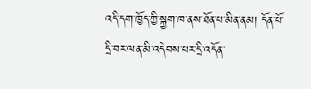འདི་དག་ཁྱོད་ཀྱི་སྐྱག་ཁ་ནས་ཐོན་པ་མིན་ནམ། དོན་པོ་དྲི་བར་ལན་མི་འདེབས་པར་དྲི་འདོན་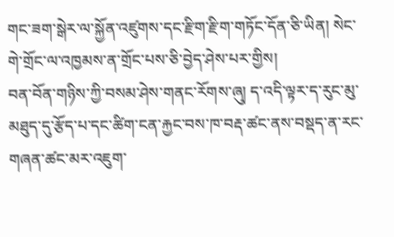གང་ཟག་སྒེར་ལ་སྐྱོན་འཛུགས་དང་རྫིག་རྫིག་གཏོང་དོན་ཅི་ཡིན། སེང་གེ་གྲོང་ལ་འཁྱམས་ན་གྲོང་པས་ཅི་བྱེད་ཤེས་པར་གྱིས།
བན་བོན་གཉིས་ཀྱི་བསམ་ཤེས་གནང་རོགས་ཞུ། ད་འདི་ལྟར་ད་རུང་མུ་མཐུད་དུ་རྩོད་པ་དང་ཚིག་ངན་རྐྱང་བས་ཁ་བརྡ་ཚང་ནས་བསྡད་ན་རང་གཞན་ཚང་མར་འཇུག་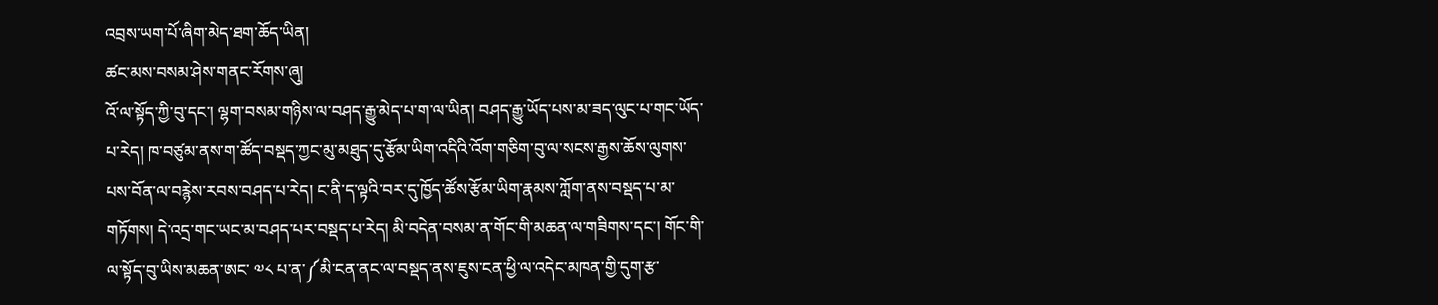འབྲས་ཡག་པོ་ཞིག་མེད་ཐག་ཆོད་ཡིན།
ཚང་མས་བསམ་ཤེས་གནང་རོགས་ཞུ།
འོ་ལ་སྟོད་ཀྱི་བུ་དང་། ལྷག་བསམ་གཉིས་ལ་བཤད་རྒྱུ་མེད་པ་ག་ལ་ཡིན། བཤད་རྒྱུ་ཡོད་པས་མ་ཟད་ལུང་པ་གང་ཡོད་པ་རེད། ཁ་བཙུམ་ནས་ག་ཚོད་བསྡད་ཀྱང་མུ་མཐུད་དུ་རྩོམ་ཡིག་འདིའི་འོག་གཅིག་བུ་ལ་སངས་རྒྱས་ཆོས་ལུགས་པས་བོན་ལ་བརྙེས་རབས་བཤད་པ་རེད། ང་ནི་ད་ལྟའི་བར་དུ་ཁྱོད་ཚོས་རྩོམ་ཡིག་རྣམས་ཀློག་ནས་བསྡད་པ་མ་གཏོགས། དེ་འདྲ་གང་ཡང་མ་བཤད་པར་བསྡད་པ་རེད། མི་བདེན་བསམ་ན་གོང་གི་མཆན་ལ་གཟིགས་དང་། གོང་གི་ལ་སྟོད་བུ་ཡིས་མཆན་ཨང་ ༧༨ པ་ན་༼མི་ངན་ནང་ལ་བསྡད་ནས་ཇུས་ངན་ཕྱི་ལ་འདེང་མཁན་གྱི་དུག་རྩ་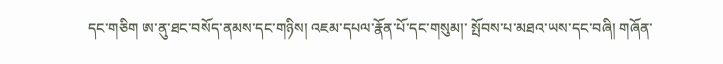དང་གཅིག ཨ་ནུ་ཐང་བསོད་ནམས་དང་གཉིས། འཇམ་དཔལ་རྣོན་པོ་དང་གསུམ།་ སྤོབས་པ་མཐའ་ཡས་དང་བཞི། གཞོན་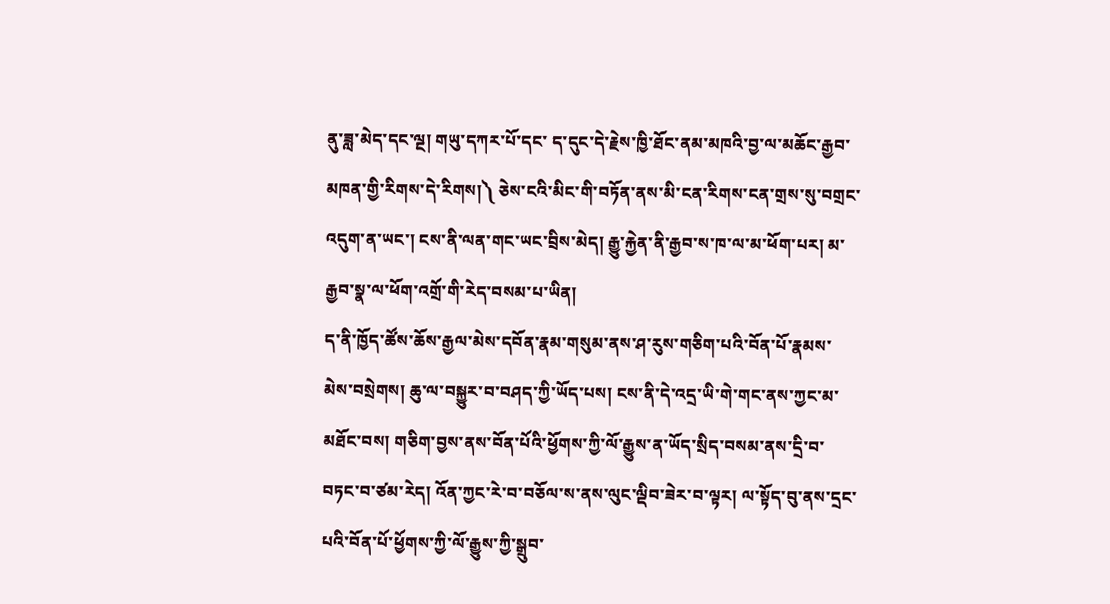ནུ་ཟླ་མེད་དང་ལྔ། གཡུ་དཀར་པོ་དང་ ད་དུང་དེ་རྗེས་ཁྱི་ཐོང་ནམ་མཁའི་བྱ་ལ་མཆོང་རྒྱབ་མཁན་གྱི་རིགས་དེ་རིགས།༽ ཅེས་ངའི་མིང་གི་བཏོན་ནས་མི་ངན་རིགས་ངན་གྲས་སུ་བགྲང་འདུག་ན་ཡང་། ངས་ནི་ལན་གང་ཡང་བྲིས་མེད། རྒྱུ་རྐྱེན་ནི་རྒྱབ་ས་ཁ་ལ་མ་ཕོག་པར། མ་རྒྱབ་སྣ་ལ་ཕོག་འགྲོ་གི་རེད་བསམ་པ་ཡིན།
ད་ནི་ཁྱོད་ཚོས་ཆོས་རྒྱལ་མེས་དབོན་རྣམ་གསུམ་ནས་ཤ་རུས་གཅིག་པའི་བོན་པོ་རྣམས་མེས་བསྲེགས། ཆུ་ལ་བསྐྱུར་བ་བཤད་ཀྱི་ཡོད་པས། ངས་ནི་དེ་འདྲ་ཡི་གེ་གང་ནས་ཀྱང་མ་མཐོང་བས། གཅིག་བྱས་ནས་བོན་པོའི་ཕྱོགས་ཀྱི་ལོ་རྒྱུས་ན་ཡོད་སྲིད་བསམ་ནས་དྲི་བ་བཏང་བ་ཙམ་རེད། འོན་ཀྱང་རེ་བ་བཅོལ་ས་ནས་ལུང་ལྡིབ་ཟེར་བ་ལྟར། ལ་སྟོད་བུ་ནས་དྲང་པའི་བོན་པོ་ཕྱོགས་ཀྱི་ལོ་རྒྱུས་ཀྱི་སྒྲུབ་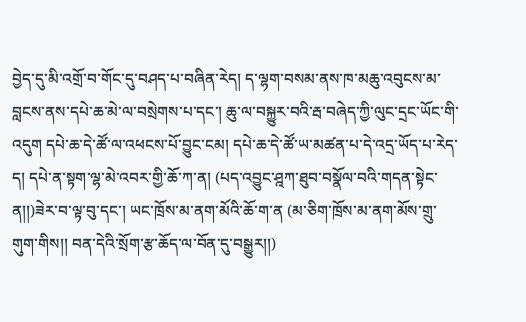བྱེད་དུ་མི་འགྲོ་བ་གོང་དུ་བཤད་པ་བཞིན་རེད། ད་ལྷག་བསམ་ནས་ཁ་མཆུ་འབུངས་མ་བླངས་ནས་དཔེ་ཆ་མེ་ལ་བསྲེགས་པ་དང་། ཆུ་ལ་བསྐྱུར་བའི་རྦ་བཞེད་ཀྱི་ལུང་དྲང་ཡོང་གི་འདུག དཔེ་ཆ་དེ་ཚོ་ལ་འཕངས་པོ་བྱུང་ངམ། དཔེ་ཆ་དེ་ཚོ་ཡ་མཚན་པ་དེ་འདྲ་ཡོད་པ་རེད་ད། དཔེ་ན་སྟག་ལྷ་མེ་འབར་གྱི་ཆོ་ཀ་ན། (པད་འབྱུང་ཤྰཀ་ཐུབ་བསྣོལ་བའི་གདན་སྟེང་ན།།)ཟེར་བ་ལྟ་བུ་དང་། ཡང་ཁྲོས་མ་ནག་མོའི་ཆོ་ག་ན (མ་ཅིག་ཁྲོས་མ་ནག་མོས་གྲུ་གུག་གིས།། བན་དེའི་སྲོག་རྩ་ཆོད་ལ་བོན་དུ་བསྒྱུར།།)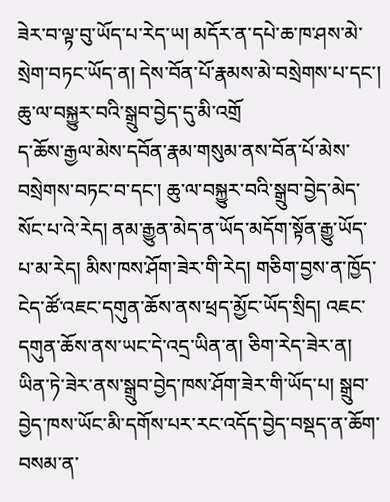ཟེར་བ་ལྟ་བུ་ཡོད་པ་རེད་ཡ། མདོར་ན་དཔེ་ཆ་ཁ་ཤས་མེ་སྲེག་བཏང་ཡོད་ན། དེས་བོན་པོ་རྣམས་མེ་བསྲེགས་པ་དང་། ཆུ་ལ་བསྐྱུར་བའི་སྒྲུབ་བྱེད་དུ་མི་འགྲོ
ད་ཆོས་རྒྱལ་མེས་དབོན་རྣམ་གསུམ་ནས་བོན་པོ་མེས་བསྲེགས་བཏང་བ་དང་། ཆུ་ལ་བསྐྱུར་བའི་སྒྲུབ་བྱེད་མེད་སོང་པ་འེ་རེད། ནམ་རྒྱུན་མེད་ན་ཡོད་མདོག་སྟོན་རྒྱུ་ཡོད་པ་མ་རེད། མིས་ཁས་ཤོག་ཟེར་གི་རེད། གཅིག་བྱས་ན་ཁྱོད་ངེད་ཚོ་འཇང་དགུན་ཆོས་ནས་ཕྲད་མྱོང་ཡོད་སྲིད། འཇང་དགུན་ཆོས་ནས་ཡང་དེ་འདྲ་ཡིན་ན། ཅིག་རེད་ཟེར་ན། ཡིན་ཏེ་ཟེར་ནས་སྒྲུབ་བྱེད་ཁས་ཤོག་ཟེར་གི་ཡོད་པ། སྒྲུབ་བྱེད་ཁས་ཡོང་མི་དགོས་པར་རང་འདོད་བྱེད་བསྡད་ན་ཆོག་བསམ་ན་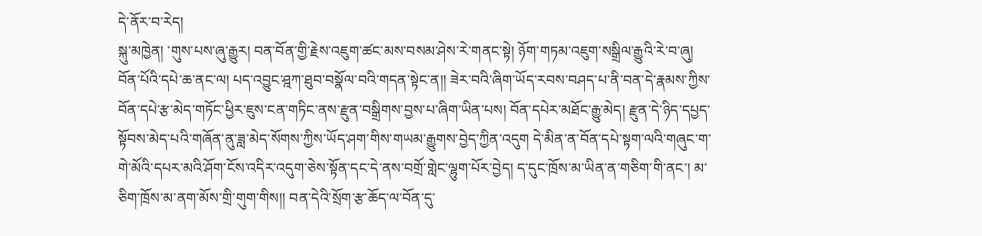དེ་ནོར་བ་རེད།
སྐུ་མཁྱེན། ་གུས་པས་ཞུ་རྒྱུར། བན་བོན་གྱི་རྗེས་འཇུག་ཚང་མས་བསམ་ཤེས་རེ་གནང་སྟེ། ཉོག་གཏམ་འཇུག་སསྒྲིལ་རྒྱུའི་རེ་བ་ཞུ།
བོན་པོའི་དཔེ་ཆ་ནང་ལ། པད་འབྱུང་ཤྰཀ་ཐུབ་བསྣོལ་བའི་གདན་སྟེང་ན།། ཟེར་བའི་ཞིག་ཡོད་རབས་བཤད་པ་ནི་བན་དེ་རྣམས་ཀྱིས་བོན་དཔེ་རྩ་མེད་གཏོང་ཕྱིར་ཇུས་ངན་གཏིང་ནས་རྫུན་བསྒྲིགས་བྱས་པ་ཞིག་ཡིན་པས། བོན་དཔེར་མཐོང་རྒྱུ་མེད། རྫུན་དེ་ཉིད་དཔྱད་སྟོབས་མེད་པའི་གཞོན་ནུ་ཟླ་མེད་སོགས་ཀྱིས་ཡོད་ཤག་གིས་གཡམ་རྒྱུགས་བྱེད་ཀྱིན་འདུག དེ་མིན་ན་བོན་དཔེ་སྟག་ལའི་གཞུང་ག་གེ་མོའི་དཔར་མའི་ཤོག་ངོས་འདིར་འདུག་ཅེས་སྟོན་དང་དེ་ནས་བགྲོ་གླེང་ལྷུག་པོར་བྱེད། ད་དུང་ཁྲོས་མ་ཡིན་ན་གཅིག་གི་ནང་། མ་ཅིག་ཁྲོས་མ་ནག་མོས་གྲི་གུག་གིས།། བན་དེའི་སྲོག་རྩ་ཆོད་ལ་བོན་དུ་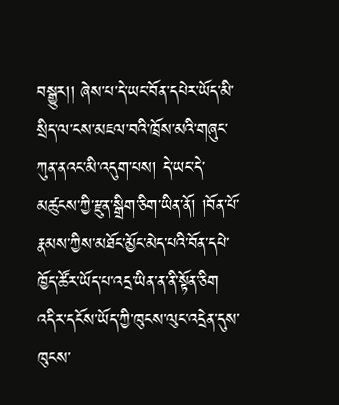བསྒྱུར།། ཞེས་པ་དེ་ཡང་བོན་དཔེར་ཡོད་མི་སྲིད་ལ་ངས་མཇལ་བའི་ཁྲོས་མའི་གཞུང་ཀུན་ནའང་མི་འདུག་པས། དེ་ཡང་དེ་མཚུངས་ཀྱི་རྫུན་སྒྲིག་ཅིག་ཡིན་ནོ། །བོན་པོ་རྣམས་ཀྱིས་མཐོང་མྱོང་མེད་པའི་བོན་དཔེ་ཁྱོད་ཚོར་ཡོད་པ་འདྲ་ཡིན་ན་ནི་སྟོན་ཅིག འདིར་དངོས་ཡོད་ཀྱི་ཁུངས་ལུང་འདྲེན་དུས་ཁུངས་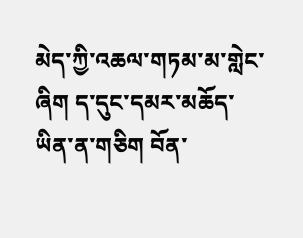མེད་ཀྱི་འཆལ་གཏམ་མ་གླེང་ཞིག ད་དུང་དམར་མཆོད་ཡིན་ན་གཅིག བོན་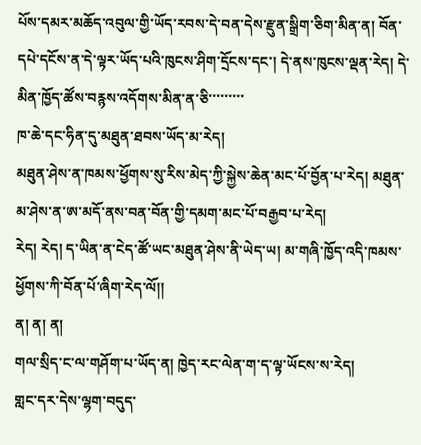པོས་དམར་མཆོད་འབུལ་གྱི་ཡོད་རབས་དེ་བན་དེས་རྫུན་སྒྲིག་ཅིག་མིན་ན། བོན་དཔེ་དངོས་ན་དེ་ལྟར་ཡོད་པའི་ཁུངས་ཤིག་དྲོངས་དང་། དེ་ནས་ཁུངས་ལྡན་རེད། དེ་མིན་ཁྱོད་ཚོས་བརྙས་འདོགས་མིན་ན་ཅི་་་་་་་་་
ཁ་ཆེ་དང་ཧིན་དུ་མཐུན་ཐབས་ཡོད་མ་རེད།
མཐུན་ཤེས་ན་ཁམས་ཕྱོགས་སུ་རིས་མེད་ཀྱི་སྐྱེས་ཆེན་མང་པོ་བྱོན་པ་རེད། མཐུན་མ་ཤེས་ན་ཨ་མདོ་ནས་བན་བོན་གྱི་དམག་མང་པོ་བརྒྱབ་པ་རེད།
རེད། རེད། ད་ཡིན་ན་ངེད་ཚོ་ཡང་མཐུན་ཤེས་ནི་ཡེད་ཡ། མ་གཞི་ཁྱོད་འདི་ཁམས་ཕྱོགས་ཀི་བོན་པོ་ཞིག་རེད་ལོ།།
ན། ན། ན།
གལ་སྲིད་ང་ལ་གཤོག་པ་ཡོད་ན། ཁྱེད་རང་ལེན་ག་ད་ལྟ་ཡོངས་ས་རེད།
གླང་དར་དེས་ལྷག་བདུད་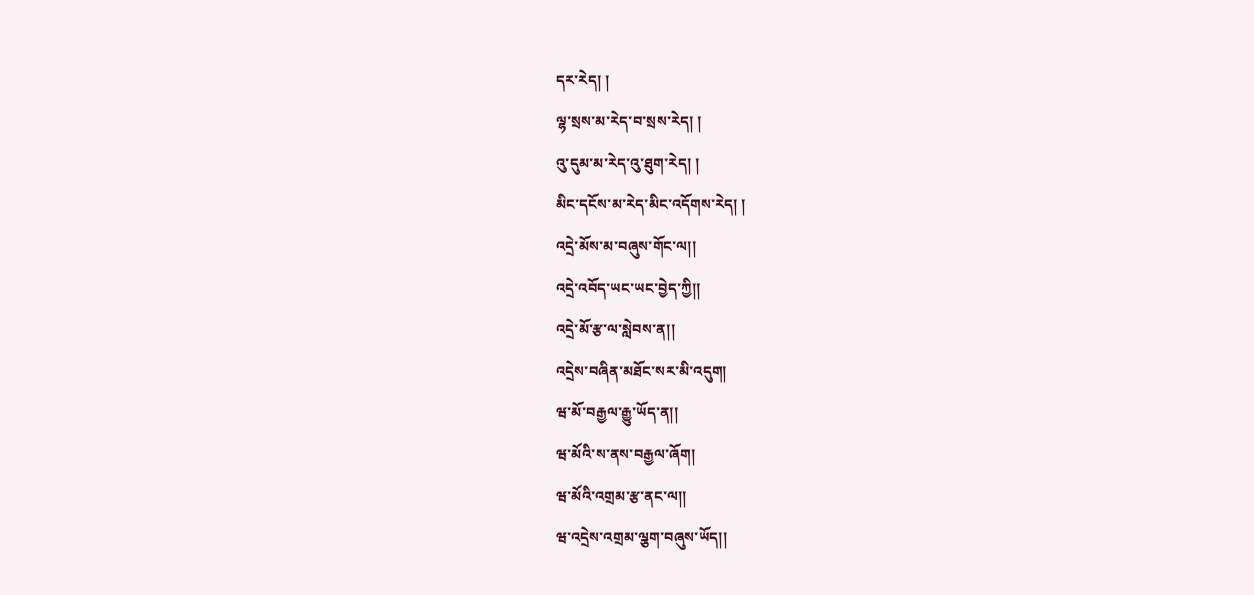དར་རེད། །
ལྷ་སྲས་མ་རེད་བ་སྲས་རེད། །
འུ་དུམ་མ་རེད་འུ་ཐུག་རེད། །
མིང་དངོས་མ་རེད་མིང་འདོགས་རེད། །
འདྲེ་མོས་མ་བཞུས་གོང་ལ།།
འདྲེ་འབོད་ཡང་ཡང་བྱེད་ཀྱི།།
འདྲེ་མོ་རྩ་ལ་སླེབས་ན།།
འདྲེས་བཞིན་མཐོང་སར་མི་འདུག།
ཝ་མོ་བརྒྱལ་རྒྱུ་ཡོད་ན།།
ཝ་མོའི་ས་ནས་བརྒྱལ་ཞོག།
ཝ་མོའི་འགྲམ་རྩ་ནང་ལ།།
ཝ་འདྲེས་འགྲམ་ལྕག་བཞུས་ཡོད།།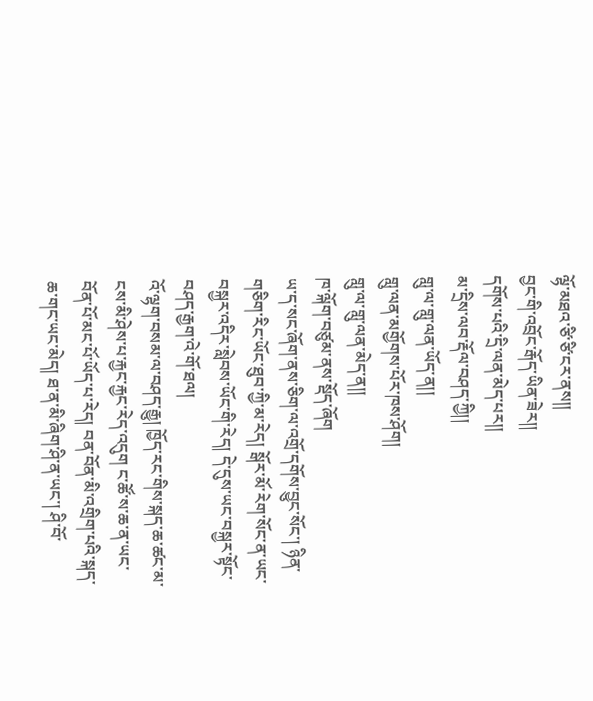ལྷོ་མཐའ་ཙི་ཙི་ངར་ནས།།
བྱང་གི་འབྲོང་རྒོད་ཡིན་ཟེར།།
དགོས་པའི་དྲི་ལན་མེད་པར།།
མ་དྲིས་ལབ་རྡོལ་བཤད་ཀྱི།།
གླུ་ལ་གླུ་ལན་ཡོད་ན།།
གླུ་ལན་མགྱོགས་པོར་ཁས་ཤོག།
གླུ་ལ་གླུ་ལན་མེད་ན།།
ཁ་ལྐོག་བཙུམ་ནས་སྡོད་ཞོག
ཡ་ད་སང་ཞོག་ནས་ཅིག་ལ་འགྲོ་དགོས་བྱུང་སོང་། ཉིན་གཅིག་རིང་ཡོང་ཐུབ་ཀྱི་མ་རེད། སྒོར་མོ་རེག་སོང་ན་ཡང་བསྐྱར་འདིར་སླེབས་ཡོང་གི་རེད། དེ་དུས་ཡང་བསྐྱར་སྟོང་བཤད་རྒྱག་འེ་གོ་ཐལ།
འོ་ལྷག་བསམ་ལ་བཤད་རྒྱུ། ཁྱོད་རང་གིས་སྐད་ཆ་ཚང་མ་ངས་མི་ཤེས་པ་རྐྱང་རྐྱང་རེད་འདུག ང་ཚོ་ས་ཆ་ན་ཡང་བོན་པོ་མང་པོ་ཡོད་པ་རེད། བན་བོན་མི་འགྲིག་པའི་སྐད་ཆ་གང་ཡང་མེད། ཐ་ན་མི་ཞིག་ཤི་ན་ཡང་། ཤི་བོ་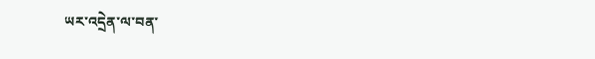ཡར་འདྲེན་ལ་བན་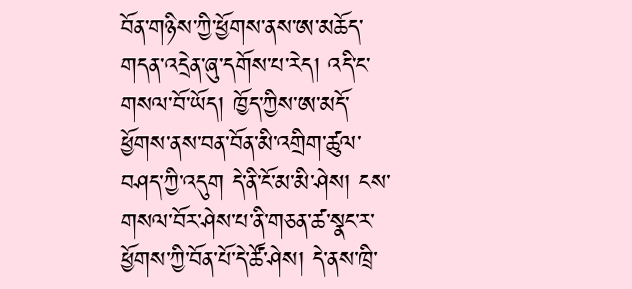བོན་གཉིས་ཀྱི་ཕྱོགས་ནས་ཨ་མཆོད་གདན་འདྲེན་ཞུ་དགོས་པ་རེད། འདི་ང་གསལ་བོ་ཡོད། ཁྱོད་ཀྱིས་ཨ་མདོ་ཕྱོགས་ནས་བན་བོན་མི་འགྲིག་ཚུལ་བཤད་ཀྱི་འདུག དེ་ནི་ངོ་མ་མི་ཤེས། ངས་གསལ་བོར་ཤེས་པ་ནི་གཅན་ཚ་སྣང་ར་ཕྱོགས་ཀྱི་བོན་པོ་དེ་ཚོ་ཤེས། དེ་ནས་ཁྲི་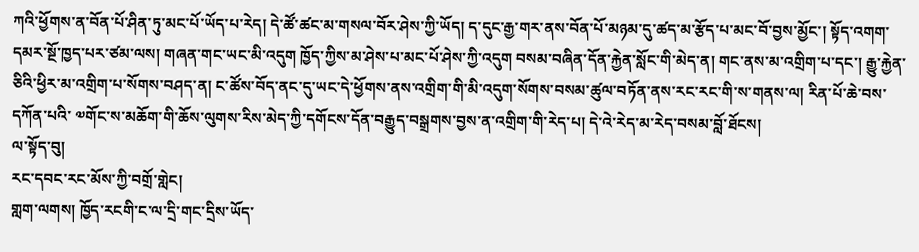ཀའི་ཕྱོགས་ན་བོན་པོ་ཤིན་ཏུ་མང་པོ་ཡོད་པ་རེད། དེ་ཚོ་ཚང་མ་གསལ་བོར་ཤེས་ཀྱི་ཡོད། ད་དུང་རྒྱ་གར་ནས་བོན་པོ་མཉམ་དུ་ཚད་མ་རྩོད་པ་མང་བོ་བྱས་མྱོང་། སྟོད་འགག་དམར་སྔོ་ཁྱད་པར་ཙམ་ལས། གཞན་གང་ཡང་མི་འདུག ཁྱོད་ཀྱིས་མ་ཤེས་པ་མང་པོ་ཤེས་ཀྱི་འདུག བསམ་བཞིན་དོན་རྐྱེན་སློང་གི་མེད་ན། གང་ནས་མ་འགྲིག་པ་དང་། རྒྱུ་རྐྱེན་ཅིའི་ཕྱིར་མ་འགྲིག་པ་སོགས་བཤད་ན། ང་ཚོས་བོད་ནང་དུ་ཡང་དེ་ཕྱོགས་ནས་འགྲིག་གི་མི་འདུག་སོགས་བསམ་ཚུལ་བཏོན་ནས་རང་རང་གི་ས་གནས་ལ། རིན་པོ་ཆེ་བས་དཀོན་པའི་ ༧གོང་ས་མཆོག་གི་ཆོས་ལུགས་རིས་མེད་ཀྱི་དགོངས་དོན་བརྒྱུད་བསྒྲགས་བྱས་ན་འགྲིག་གི་རེད་པ། དེ་འེ་རེད་མ་རེད་བསམ་བློ་ཐོངས།
ལ་སྟོད་བུ།
རང་དབང་རང་མོས་ཀྱི་བགྲོ་གླེང།
གླག་ལགས། ཁྱོད་རངགི་ང་ལ་དྲི་གང་དྲིས་ཡོད་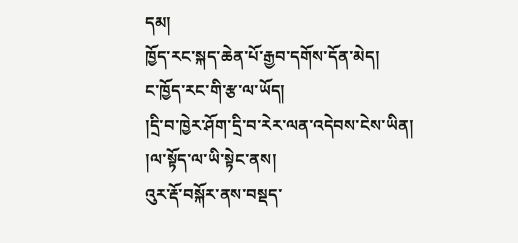དམ།
ཁྱོད་རང་སྐད་ཆེན་པོ་རྒྱབ་དགོས་དོན་མེད།
ང་ཁྱོད་རང་གི་རྩ་ལ་ཡོད།
།དྲི་བ་ཁྱེར་ཤོག་དྲི་བ་རེར་ལན་འདེབས་ངེས་ཡིན།
།ལ་སྟོད་ལ་ཡི་སྟེང་ནས།
འུར་རྡོ་བསྐོར་ནས་བསྡད་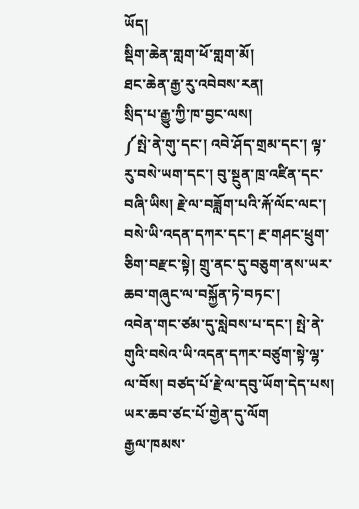ཡོད།
སྡིག་ཆེན་གླག་ཕོ་གླག་མོ།
ཐང་ཆེན་རྒྱ་རུ་འབེབས་རན།
སྲིད་པ་རྒྱུ་ཀྱི་ཁ་བྱང་ལས།
༼སྤེ་ནེ་གུ་དང་། འབེ་ཤོད་གྲམ་དང་། ལྟ་རུ་བསེ་ཡག་དང་། བུ་སྔུན་ཁྲ་འཛིན་དང་བཞི་ཡིས། རྗེ་ལ་བཟློག་པའི་རྐོ་ལོང་ལང་། བསེ་ཡི་འདན་དཀར་དང་། རྔ་གཤང་ཕྲུག་ཅིག་བརྫང་སྟེ། གྲུ་ནང་དུ་བཅུག་ནས་ཡར་ཆབ་གཞུང་ལ་བསྐྱོན་ཏེ་བཏང་།
འབེན་གང་ཙམ་དུ་སླེབས་པ་དང་། སྤེ་ནེ་གུའི་བསེའ་ཡི་འདན་དཀར་བཙུག་སྟེ་ལྷ་ལ་བོས། བཙད་པོ་རྗེ་ལ་དབུ་ཡོག་དེད་པས། ཡར་ཆབ་ཙང་པོ་གྱེན་དུ་ལོག
རྒྱལ་ཁམས་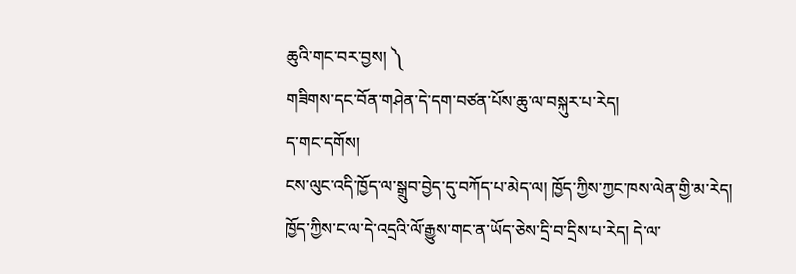ཆུའི་གང་བར་བྱས། ༽
གཟིགས་དང་བོན་གཤེན་དེ་དག་བཙན་པོས་ཆུ་ལ་བསྐུར་པ་རེད།
ད་གང་དགོས།
ངས་ལུང་འདི་ཁྱོད་ལ་སྒྲུབ་བྱེད་དུ་བཀོད་པ་མེད་ལ། ཁྱོད་ཀྱིས་ཀྱང་ཁས་ལེན་གྱི་མ་རེད།
ཁྱོད་ཀྱིས་ང་ལ་དེ་འདྲའི་ལོ་རྒྱུས་གང་ན་ཡོད་ཅེས་དྲི་བ་དྲིས་པ་རེད། དེ་ལ་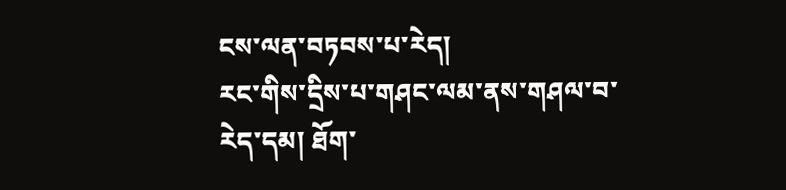ངས་ལན་བཏབས་པ་རེད།
རང་གིས་དྲིས་པ་གཤང་ལམ་ནས་གཤལ་བ་རེད་དམ། ཐོག་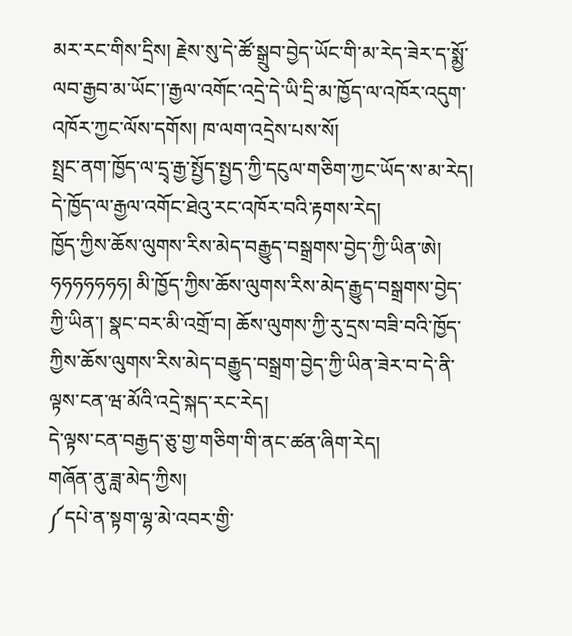མར་རང་གིས་དྲིས། རྗེས་སུ་དེ་ཚོ་སྒྲུབ་བྱེད་ཡོང་གི་མ་རེད་ཟེར་ད་སྨྱོ་ལབ་རྒྱབ་མ་ཡོང་།་རྒྱལ་འགོང་འདྲེ་དེ་ཡི་དྲི་མ་ཁྱོད་ལ་འཁོར་འདུག་འཁོར་ཀྱང་ལོས་དགོས། ཁ་ལག་འདྲེས་པས་སོ།
སྤྲང་ནག་ཁྱོད་ལ་དྲྭ་རྒྱ་སྤྱོད་སྤྱད་ཀྱི་དངུལ་གཅིག་ཀྱང་ཡོད་ས་མ་རེད།
དེ་ཁྱོད་ལ་རྒྱལ་འགོང་ཐེའུ་རང་འཁོར་བའི་རྟགས་རེད།
ཁྱོད་ཀྱིས་ཆོས་ལུགས་རིས་མེད་བརྒྱུད་བསྒྲགས་བྱེད་ཀྱི་ཡིན་ཨེ།
ཧཧཧཧཧཧཧ། མི་ཁྱོད་ཀྱིས་ཆོས་ལུགས་རིས་མེད་རྒྱུད་བསྒྲགས་བྱེད་ཀྱི་ཡིན་། སྣང་བར་མི་འགྲོ་བ། ཆོས་ལུགས་ཀྱི་རུ་དྲས་བཟི་བའི་ཁྱོད་ཀྱིས་ཆོས་ལུགས་རིས་མེད་བརྒྱུད་བསྒྲག་བྱེད་ཀྱི་ཡིན་ཟེར་བ་དེ་ནི་ལྟས་ངན་ཝ་མོའི་འདྲེ་སྐད་རང་རེད།
དེ་ལྟས་ངན་བརྒྱད་ཅུ་གྱ་གཅིག་གི་ནང་ཚན་ཞིག་རེད།
གཞོན་ནུ་ཟླ་མེད་ཀྱིས།
༼དཔེ་ན་སྟག་ལྷ་མེ་འབར་གྱི་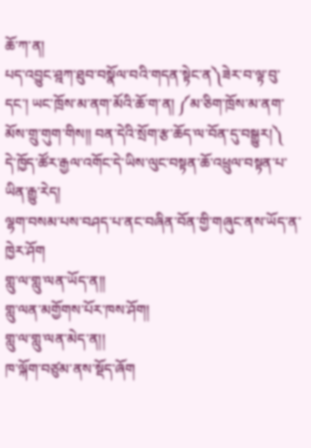ཆོ་ཀ་ན།
པད་འབྱུང་ཤྰཀ་ཐུབ་བསྣོལ་བའི་གདན་སྟེང་ན༽ཟེར་བ་ལྟ་བུ་དང་། ཡང་ཁྲོས་མ་ནག་མོའི་ཆོ་ག་ན། ༼མ་ཅིག་ཁྲོས་མ་ནག་མོས་གྲུ་གུག་གིས།། བན་དེའི་སྲོག་རྩ་ཆོད་ལ་བོན་དུ་བསྒྱུར།༽
དེ་ཁྱོད་ཚོར་རྒྱལ་འགོང་དེ་ཡིས་ལུང་བསྟན་ཆོ་འཕྲུལ་བསྟན་པ་ཡིན་རྒྱུ་རེད།
ལྷག་བསམ་པས་བཤད་པ་ནང་བཞིན་བོན་གྱི་གཞུང་ནས་ཡོད་ན་ཁྱེར་ཤོག
གླུ་ལ་གླུ་ལན་ཡོད་ན།།
གླུ་ལན་མགྱོགས་པོར་ཁས་ཤོག།
གླུ་ལ་གླུ་ལན་མེད་ན།།
ཁ་ལྐོག་བཙུམ་ནས་སྡོད་ཞོག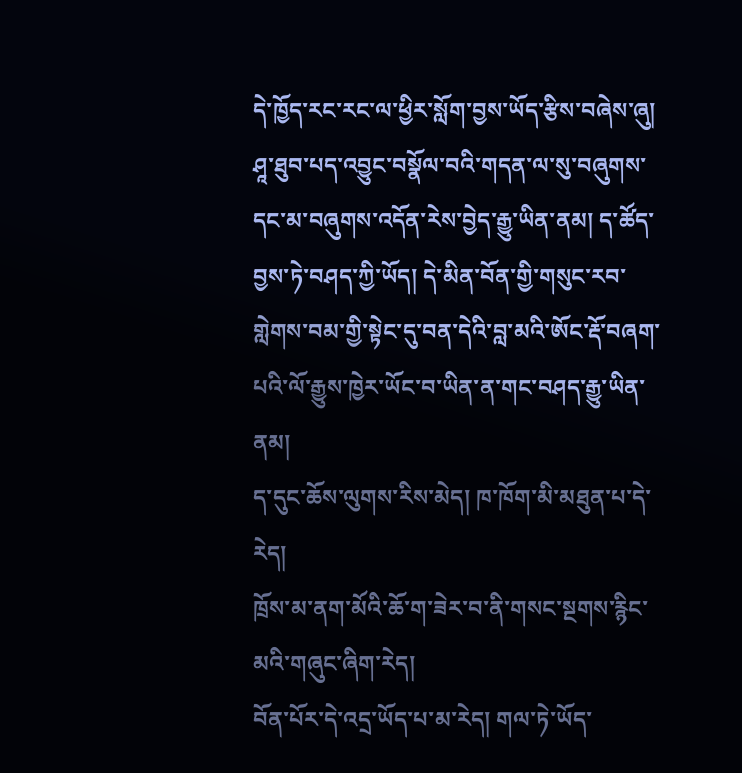དེ་ཁྱོད་རང་རང་ལ་ཕྱིར་སློག་བྱས་ཡོད་རྩིས་བཞེས་ཞུ།
ཤཱ་ཐུབ་པད་འབྱུང་བསྣོལ་བའི་གདན་ལ་སུ་བཞུགས་དང་མ་བཞུགས་འདོན་རེས་བྱེད་རྒྱུ་ཡིན་ནམ། ད་ཚོད་བྱས་ཏེ་བཤད་ཀྱི་ཡོད། དེ་མིན་བོན་གྱི་གསུང་རབ་གླེགས་བམ་གྱི་སྟེང་དུ་བན་དེའི་བླ་མའི་ཨོང་རྡོ་བཞག་པའི་ལོ་རྒྱུས་ཁྱེར་ཡོང་བ་ཡིན་ན་གང་བཤད་རྒྱུ་ཡིན་ནམ།
ད་དུང་ཆོས་ལུགས་རིས་མེད། ཁ་ཁོག་མི་མཐུན་པ་དེ་རེད།
ཁྲོས་མ་ནག་མོའི་ཆོ་ག་ཟེར་བ་ནི་གསང་སྔགས་རྙིང་མའི་གཞུང་ཞིག་རེད།
བོན་པོར་དེ་འདྲ་ཡོད་པ་མ་རེད། གལ་ཏེ་ཡོད་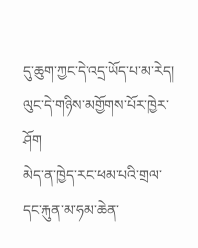དུ་ཆུག་ཀྱང་དེ་འདྲ་ཡོད་པ་མ་རེད།
ལུང་དེ་གཉིས་མགྱོགས་པོར་ཁྱེར་ཤོག
མེད་ན་ཁྱེད་རང་ཕམ་པའི་གྲལ་དང་རྐུན་མ་ཧམ་ཆེན་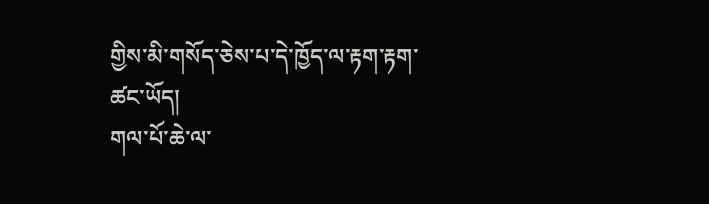གྱིས་མི་གསོད་ཅེས་པ་དེ་ཁྱོད་ལ་རྟག་རྟག་ཚང་ཡོད།
གལ་པོ་ཆེ་ལ་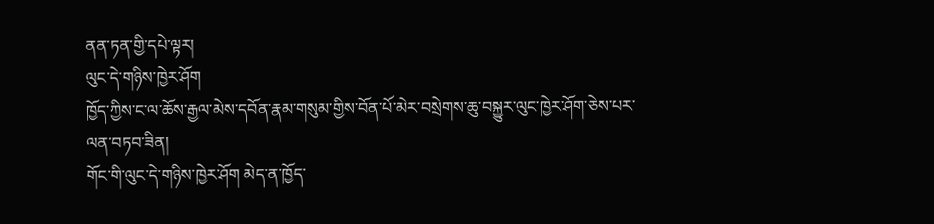ནན་ཏན་གྱི་དཔེ་ལྟར།
ལུང་དེ་གཉིས་ཁྱེར་ཤོག
ཁྱོད་ཀྱིས་ང་ལ་ཆོས་རྒྱལ་མེས་དབོན་རྣམ་གསུམ་གྱིས་བོན་པོ་མེར་བསྲེགས་ཆུ་བསྐྱུར་ལུང་ཁྱེར་ཤོག་ཅེས་པར་ལན་བཏབ་ཟིན།
གོང་གི་ལུང་དེ་གཉིས་ཁྱེར་ཤོག མེད་ན་ཁྱོད་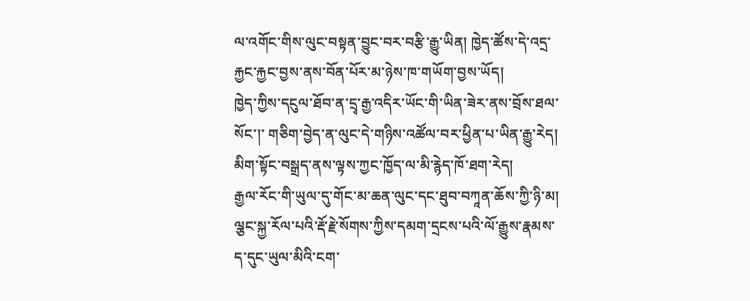ལ་འགོང་གིས་ལུང་བསྟན་བྱུང་བར་བརྩི་རྒྱུ་ཡིན། ཁྱེད་ཚོས་དེ་འདྲ་རྐྱང་རྐྱང་བྱས་ནས་བོན་པོར་མ་ཉེས་ཁ་གཡོག་བྱས་ཡོད།
ཁྱེད་ཀྱིས་དངུལ་ཐོབ་ན་དྲྭ་རྒྱ་འདིར་ཡོང་གི་ཡིན་ཟེར་ནས་བྲོས་ཐལ་སོང་།་ གཅིག་བྱེད་ན་ལུང་དེ་གཉིས་འཚོལ་བར་ཕྱིན་པ་ཡིན་རྒྱུ་རེད། མིག་སྟོང་བསྒྲད་ནས་ལྟས་ཀྱང་ཁྱོད་ལ་མི་རྙེད་ཁོ་ཐག་རེད།
རྒྱལ་རོང་གི་ཡུལ་དུ་གོང་མ་ཆན་ལུང་དང་ཐུབ་བཀཱན་ཆོས་ཀྱི་ཉི་མ། ལྕང་སྐྱ་རོལ་པའི་རྡོ་རྗེ་སོགས་ཀྱིས་དམག་དྲངས་པའི་ལོ་རྒྱུས་རྣམས་ད་དུང་ཡུལ་མིའི་ངག་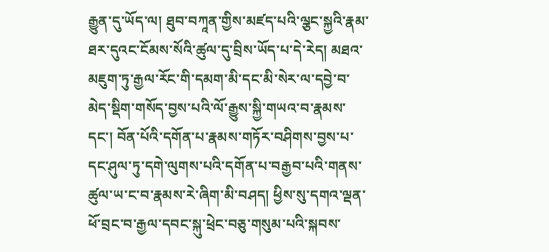རྒྱུན་དུ་ཡོད་ལ། ཐུབ་བཀཱན་གྱིས་མཛད་པའི་ལྕང་སྐྱའི་རྣམ་ཐར་དུའང་ངོམས་སོའི་ཚུལ་དུ་བྲིས་ཡོད་པ་དེ་རེད། མཐའ་མཇུག་ཏུ་རྒྱལ་རོང་གི་དམག་མི་དང་མི་སེར་ལ་དབྱེ་བ་མེད་སྡིག་གསོད་བྱས་པའི་ལོ་རྒྱུས་སྐྱི་གཡའ་བ་རྣམས་དང་། བོན་པོའི་དགོན་པ་རྣམས་གཏོར་བཤིགས་བྱས་པ་དང་ཤུལ་ཏུ་དགེ་ལུགས་པའི་དགོན་པ་བརྒྱབ་པའི་གནས་ཚུལ་ཡ་ང་བ་རྣམས་རེ་ཞིག་མི་བཤད། ཕྱིས་སུ་དགའ་ལྡན་ཕོ་བྲང་བ་རྒྱལ་དབང་སྐུ་ཕྲེང་བཅུ་གསུམ་པའི་སྐབས་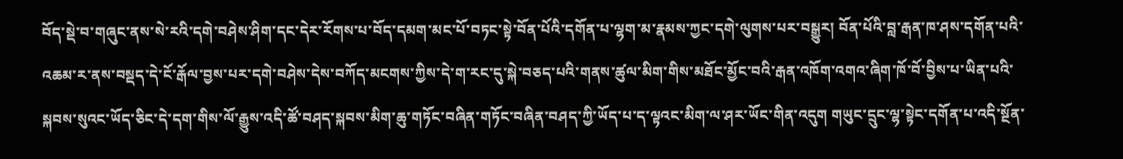བོད་སྡེ་བ་གཞུང་ནས་སེ་རའི་དགེ་བཤེས་ཤིག་དང་དེར་རོགས་པ་བོད་དམག་མང་པོ་བཏང་སྟེ་བོན་པོའི་དགོན་པ་ལྷག་མ་རྣམས་ཀྱང་དགེ་ལུགས་པར་བསྒྱུར། བོན་པོའི་བླ་རྒན་ཁ་ཤས་དགོན་པའི་འཆམ་ར་ནས་བསྡད་དེ་ངོ་རྒོལ་བྱས་པར་དགེ་བཤེས་དེས་བཀོད་མངགས་ཀྱིས་དེ་ག་རང་དུ་སྐེ་བཅད་པའི་གནས་ཚུལ་མིག་གིས་མཐོང་མྱོང་བའི་རྒན་འཁོག་འགའ་ཞིག་ཁོ་བོ་བྱིས་པ་ཡིན་པའི་སྐབས་སུའང་ཡོད་ཅིང་དེ་དག་གིས་ལོ་རྒྱུས་འདི་ཚོ་བཤད་སྐབས་མིག་ཆུ་གཏོང་བཞིན་གཏོང་བཞིན་བཤད་ཀྱི་ཡོད་པ་ད་ལྟའང་མིག་ལ་ཤར་ཡོང་གིན་འདུག གཡུང་དྲུང་ལྷ་སྟེང་དགོན་པ་འདི་སྔོན་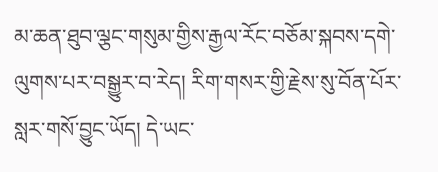མ་ཆན་ཐུབ་ལྕང་གསུམ་གྱིས་རྒྱལ་རོང་བཅོམ་སྐབས་དགེ་ལུགས་པར་བསྒྱུར་བ་རེད། རིག་གསར་གྱི་རྗེས་སུ་བོན་པོར་སླར་གསོ་བྱུང་ཡོད། དེ་ཡང་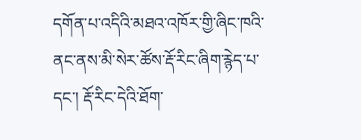དགོན་པ་འདིའི་མཐའ་འཁོར་གྱི་ཞིང་ཁའི་ནང་ནས་མི་སེར་ཚོས་རྡོ་རིང་ཞིག་རྙེད་པ་དང་། རྡོ་རིང་དེའི་ཐོག་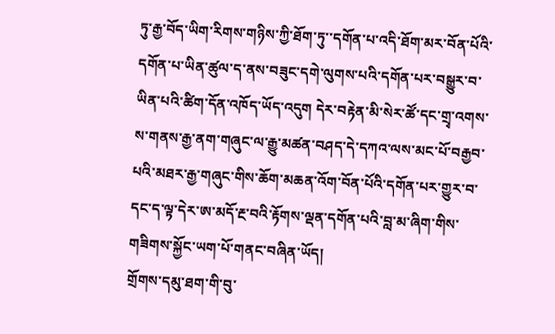ཏུ་རྒྱ་བོད་ཡིག་རིགས་གཉིས་ཀྱི་ཐོག་ཏུ་་དགོན་པ་འདི་ཐོག་མར་བོན་པོའི་དགོན་པ་ཡིན་ཚུལ་ད་ནས་བཟུང་དགེ་ལུགས་པའི་དགོན་པར་བསྒྱུར་བ་ཡིན་པའི་ཚིག་དོན་འཁོད་ཡོད་འདུག དེར་བརྟེན་མི་སེར་ཚོ་དང་གྲྭ་འགས་ས་གནས་རྒྱ་ནག་གཞུང་ལ་རྒྱུ་མཚན་བཤད་དེ་དཀའ་ལས་མང་པོ་བརྒྱབ་པའི་མཐར་རྒྱ་གཞུང་གིས་ཆོག་མཆན་འོག་བོན་པོའི་དགོན་པར་གྱུར་བ་དང་ད་ལྟ་དེར་ཨ་མདོ་རྔ་བའི་རྟོགས་ལྡན་དགོན་པའི་བླ་མ་ཞིག་གིས་གཟིགས་སྐྱོང་ཡག་པོ་གནང་བཞིན་ཡོད།
གྲོགས་དམུ་ཐག་གི་བུ་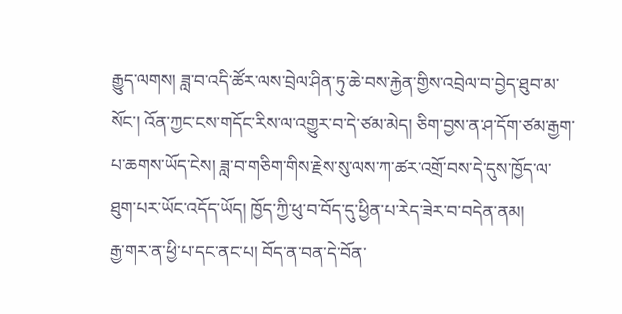རྒྱུད་ལགས། ཟླ་བ་འདི་ཚོར་ལས་བྲེལ་ཤིན་ཏུ་ཆེ་བས་རྐྱེན་གྱིས་འབྲེལ་བ་བྱེད་ཐུབ་མ་སོང་། འོན་ཀྱང་ངས་གདོང་རིས་ལ་འགྱུར་བ་དེ་ཙམ་མེད། ཅིག་བྱས་ན་ཤ་དོག་ཙམ་རྒྱག་པ་ཆགས་ཡོད་ངེས། ཟླ་བ་གཅིག་གིས་རྗེས་སུ་ལས་ཀ་ཚར་འགྲོ་བས་དེ་དུས་ཁྱོད་ལ་ཐུག་པར་ཡོང་འདོད་ཡོད། ཁྱོད་ཀྱི་ཕུ་བ་བོད་དུ་ཕྱིན་པ་རེད་ཟེར་བ་བདེན་ནམ།
རྒྱ་གར་ན་ཕྱི་པ་དང་ནང་པ། བོད་ན་བན་དེ་བོན་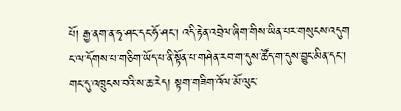པོ། རྒྱ་ནག་ན་ཧྭ་ཤང་དང་ཧོ་ཤང་། འདི་རྟེན་འབྲེལ་ཞིག་གིས་ཡིན་པར་གསུངས་འདུག ང་ལ་དོགས་པ་གཅིག་ཡོད་པ་ནི་སྟོན་པ་གཤེན་རབ་ག་དུས་ཚོད་ག་དུས་བྱུང་མིན་དང་། གང་དུ་འཁྲུངས་བའི་ས་ཆ་རེད། སྟག་གཟིག་འོལ་མོ་ལུང་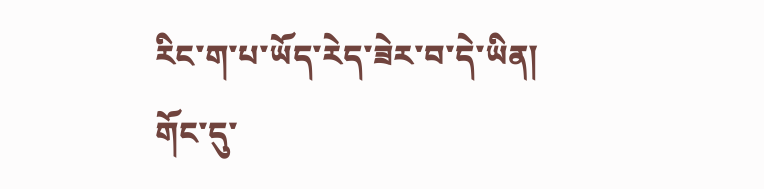རིང་ག་པ་ཡོད་རེད་ཟེར་བ་དེ་ཡིན། གོང་དུ་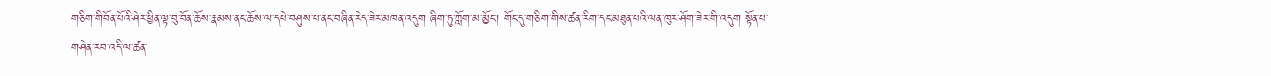གཅིག་གིབོན་པོའི་ཤེར་ཕྱིན་ལྟ་བུ་བོན་ཆོས་རྣམས་ནང་ཆོས་ལ་དཔེ་བཤུས་པ་ནང་བཞིན་རེད་ཟེར་མཁན་འདུག ཞིག་ཏུ་ཀློག་མ་མྱོང་། གོང་དུ་གཅིག་གིས་ཚན་རིག་དང་མཐུན་པའི་ལན་ཁུར་ཤོག་ཟེར་གི་འདུག སྟོན་པ་གཤེན་རབ་འདི་ལ་ཚན་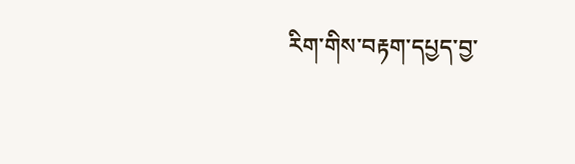རིག་གིས་བརྟག་དཔྱད་བྱ་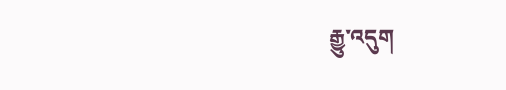རྒྱུ་འདུག